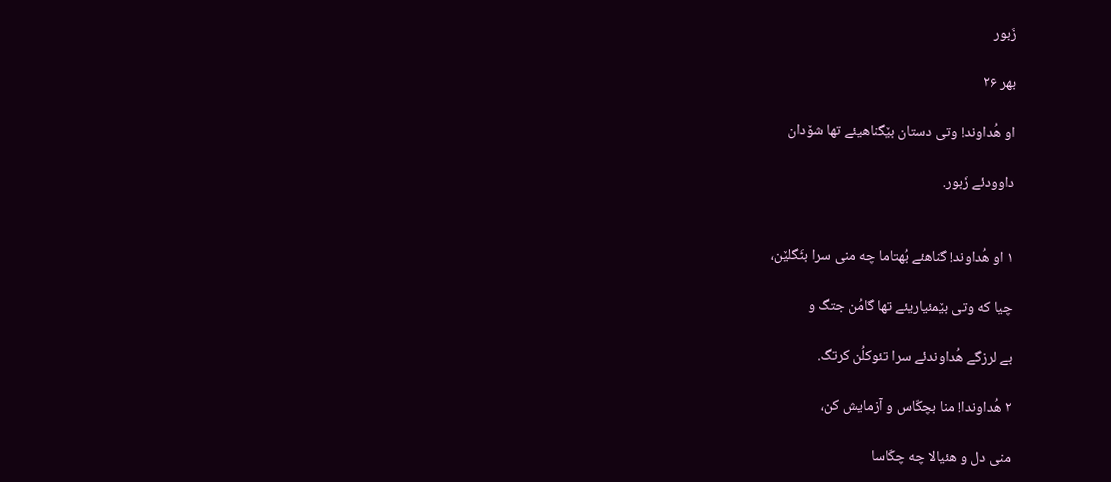زَبور

بهر ۲۶

او هُداوند! وتی دستان بێگناهیئے تها شۆدان

داوودئے زَبور.


۱ او هُداوند! گناهئے بُهتاما چه منی سرا بٹَگلێن،

چیا که وتی بێمئیاریئے تها گامُن جتگ و

بے لرزگے هُداوندئے سرا تئوکلُن کرتگ.

۲ هُداوندا! منا بچکّاس و آزمایش کن،

منی دل و هئیالا چه چکّاسا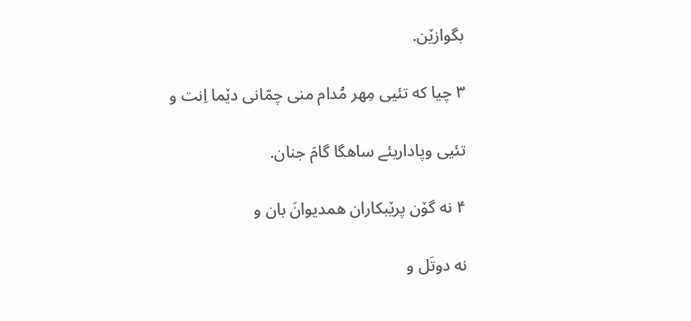بگوازێن.

۳ چیا که تئیی مِهر مُدام منی چمّانی دێما اِنت و

تئیی وپاداریئے ساهگا گامَ جنان.

۴ نه گۆن پرێبکاران همدیوانَ بان و

نه دوتَل و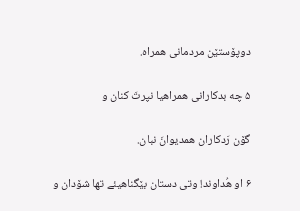دوپۆستێن مردمانی همراه.

۵ چه بدکارانی همراهیا نپرتَ کنان و

گۆن رَدکاران همدیوانَ نبان.

۶ او هُداوند! وتی دستان بێگناهیئے تها شۆدان و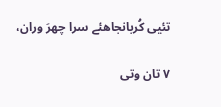تئیی کُربانجاهئے سرا چهرَ وران،

۷ تان وتی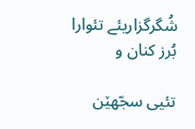شُگرگزاریئے تئوارا بُرز کنان و

تئیی سجّهێن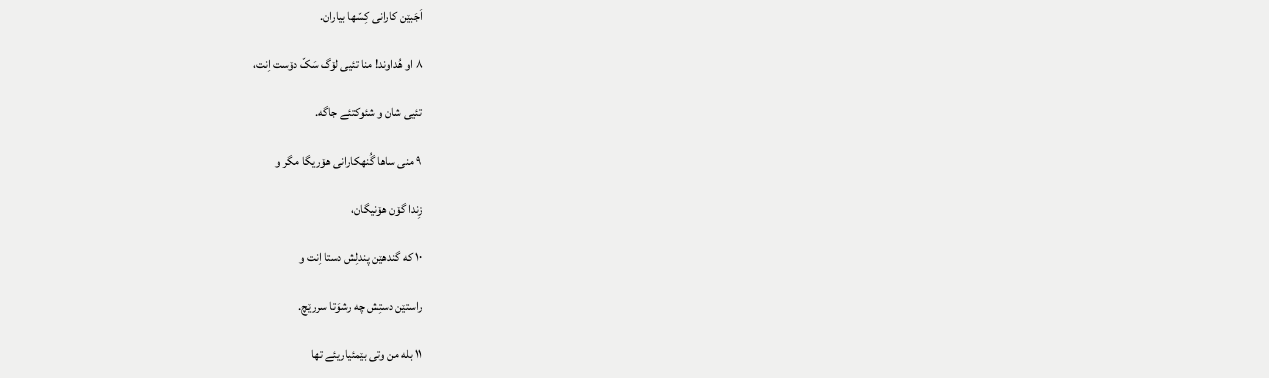اَجَبێن کارانی کِسّها بیاران.

۸ او هُداوند! منا تئیی لۆگ سَکّ دۆست اِنت،

تئیی شان و شئوکتئے جاگه.

۹ منی ساها گُنهکارانی هۆریگا مگر و

زِندا گۆن هۆنیگان،

۱۰ که گندهێن پندلِش دستا اِنت و

راستێن دستِش چه رشوَتا سررێچ.

۱۱ بله من وتی بێمئیاریئے تها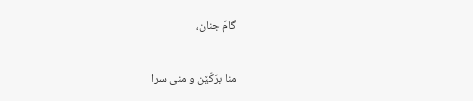گامَ جنان،

منا برَکّێن و منی سرا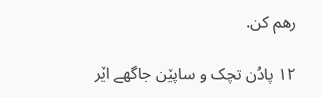رهم کن.

۱۲ پادُن تچک و ساپێن جاگهے اێر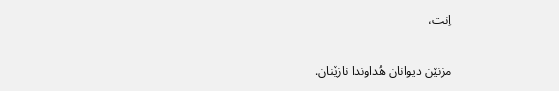اِنت،

مزنێن دیوانان هُداوندا نازێنان.